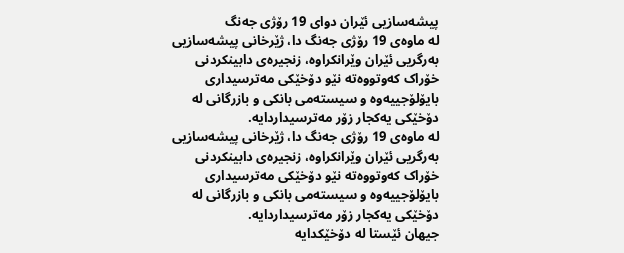پیشەسازیی ئێران دوای 19 رۆژی جەنگ
لە ماوەی 19 رۆژی جەنگ دا، ژێرخانی پیشەسازیی بەرگریی ئێران وێرانکراوە، زنجیرەی دابینکردنی خۆراک کەوتووەتە نێو دۆخێکی مەترسیداری بایۆلۆجییەوە و سیستەمی بانکی و بازرگانی لە دۆخێکی یەکجار زۆر مەترسیداردایە.
لە ماوەی 19 رۆژی جەنگ دا، ژێرخانی پیشەسازیی بەرگریی ئێران وێرانکراوە، زنجیرەی دابینکردنی خۆراک کەوتووەتە نێو دۆخێکی مەترسیداری بایۆلۆجییەوە و سیستەمی بانکی و بازرگانی لە دۆخێکی یەکجار زۆر مەترسیداردایە.
جیهان ئێستا لە دۆخێکدایە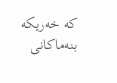کە خەریکە بنەماکانی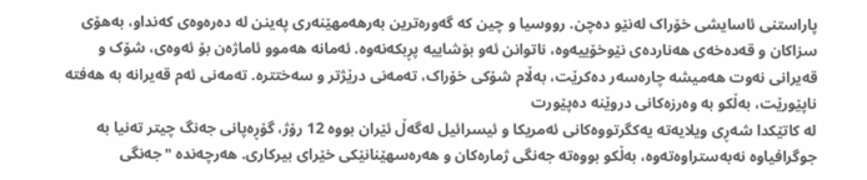پاراستنی ئاسایشی خۆراک لەنێو دەچن. رووسیا و چین کە گەورەترین بەرهەمهێنەری پەینن لە دەرەوەی کەنداو، بەهۆی سزاکان و قەدەخەی هەناردەی نێوخۆییەوە، ناتوانن ئەو بۆشاییە پڕبکەنەوە. ئەمانە هەموو ئاماژەن بۆ ئەوەی، شۆک و قەیرانی نەوت هەمیشە چارەسەر دەکرێت، بەڵام شۆکی خۆراک، تەمەنی درێژتر و سەختترە. تەمەنی ئەم قەیرانە بە هەفتە ناپێورێت، بەڵکو بە وەرزەکانی دروێنە دەپێورت
لە کاتێکدا شەڕی ویلایەتە یەکگرتووەکانی ئەمریکا و ئیسرائیل لەگەڵ ئێران بووە 12 رۆژ، گۆڕەپانی جەنگ چیتر تەنیا بە جوگرافیاوە نەبەستراوەتەوە، بەڵکو بووەتە جەنگی ژمارەکان و هەرەسهێنانێکی خێرای بیرکاری. هەرچەندە "جەنگی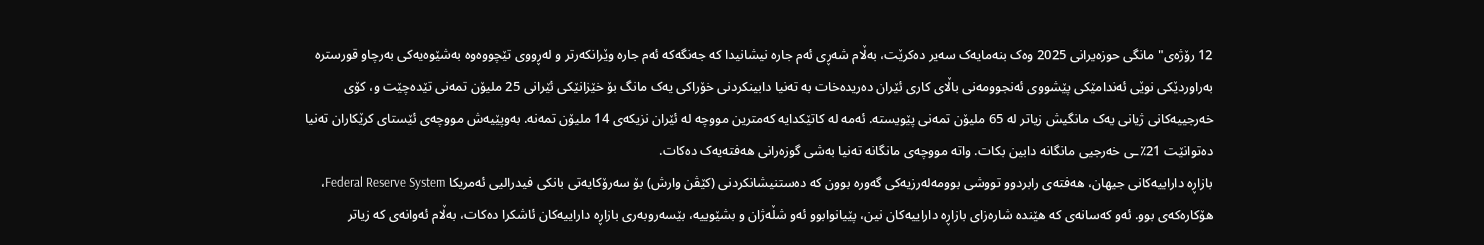12 رۆژەی" مانگی حوزەیرانی 2025 وەک بنەمایەک سەیر دەکرێت، بەڵام شەڕی ئەم جارە نیشانیدا کە جەنگەکە ئەم جارە وێرانکەرتر و لەڕووی تێچووەوە بەشێوەیەکی بەرچاو قورسترە
بەراوردێکی نوێی ئەندامێکی پێشووی ئەنجوومەنی باڵای کاری ئێران دەریدەخات بە تەنیا دابینکردنی خۆراکی یەک مانگ بۆ خێزانێکی ئێرانی 25 ملیۆن تمەنی تێدەچێت و، کۆی خەرجییەکانی ژیانی یەک مانگیش زیاتر لە 65 ملیۆن تمەنی پێویستە. ئەمە لە کاتێکدایە کەمترین مووچە لە ئێران نزیکەی 14 ملیۆن تمەنە. بەوپێیەش مووچەی ئێستای کرێکاران تەنیا دەتوانێت 21٪ـی خەرجیی مانگانە دابین بکات. واتە مووچەی مانگانە تەنیا بەشی گوزەرانی هەفتەیەک دەکات.
بازاڕە داراییەکانی جیهان، هەفتەی رابردوو تووشی بوومەلەرزیەکی گەورە بوون کە دەستنیشانکردنی (کێڤن وارش) بۆ سەرۆکایەتی بانکی فیدرالیی ئەمریکا Federal Reserve System، هۆکارەکەی بوو. ئەو کەسانەی کە هێندە شارەزای بازاڕە داراییەکان نین، پێیانوابوو ئەو شڵەژان و بشێوییە، بێسەروبەری بازاڕە داراییەکان ئاشکرا دەکات، بەڵام ئەوانەی کە زیاتر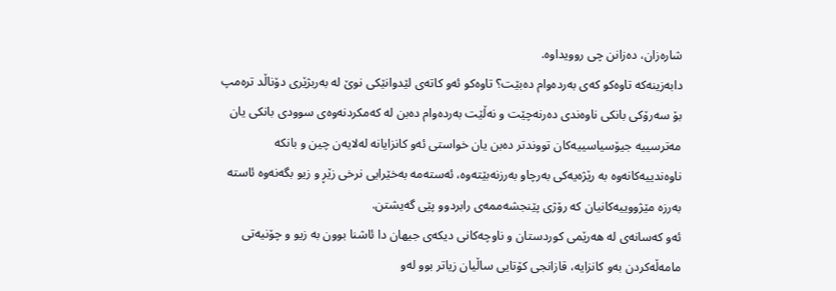شارەزان، دەزانن چی روویداوە.
دابەزینەکە تاوەکو کەی بەردەوام دەبێت؟ تاوەکو ئەو کاتەی لێدوانێکی نوێ لە بەربژێری دۆناڵد ترەمپ بۆ سەرۆکی بانکی ناوەندی دەرنەچێت و نەڵێت بەردەوام دەبن لە کەمکردنەوەی سوودی بانکی یان مەترسییە جیۆسیاسییەکان تووندتر دەبن یان خواستی ئەو کانزایانە لەلایەن چین و بانکە ناوەندییەکانەوە بە رێژەیەکی بەرچاو بەرزنەبێتەوە، ئەستەمە بەخێرایی نرخی زێڕ و زیو بگەنەوە ئاستە بەرزە مێژووییەکانیان کە رۆژی پێنجشەممەی رابردوو پێی گەیشتن.
ئەو کەسانەی لە هەرێمی کوردستان و ناوچەکانی دیکەی جیهان دا ئاشنا بوون بە زیو و چۆنیەتی مامەڵەکردن بەو کانزایە، قازانجی کۆتایی ساڵیان زیاتر بوو لەو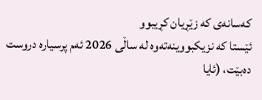کەسانەی کە زێڕیان کڕیبوو
ئێستا کە نزیکبووینەتەوە لە ساڵی 2026 ئەم پرسیارە دروست دەبێت، (ئایا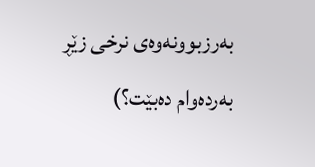بەرزبوونەوەی نرخی زێڕ بەردەوام دەبێت؟)